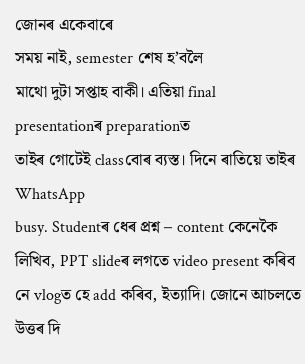জোনৰ একেবাৰে
সময় নাই, semester শেষ হ’বলৈ
মাথো দুটা সপ্তাহ বাকী। এতিয়া final presentationৰ preparationত
তাইৰ গোটেই classবোৰ ব্যস্ত। দিনে ৰাতিয়ে তাইৰ WhatsApp
busy. Studentৰ ধেৰ প্ৰশ্ন – content কেনেকৈ
লিখিব, PPT slideৰ লগতে video present কৰিব
নে vlogত হে add কৰিব, ইত্যাদি। জোনে আচলতে
উত্তৰ দি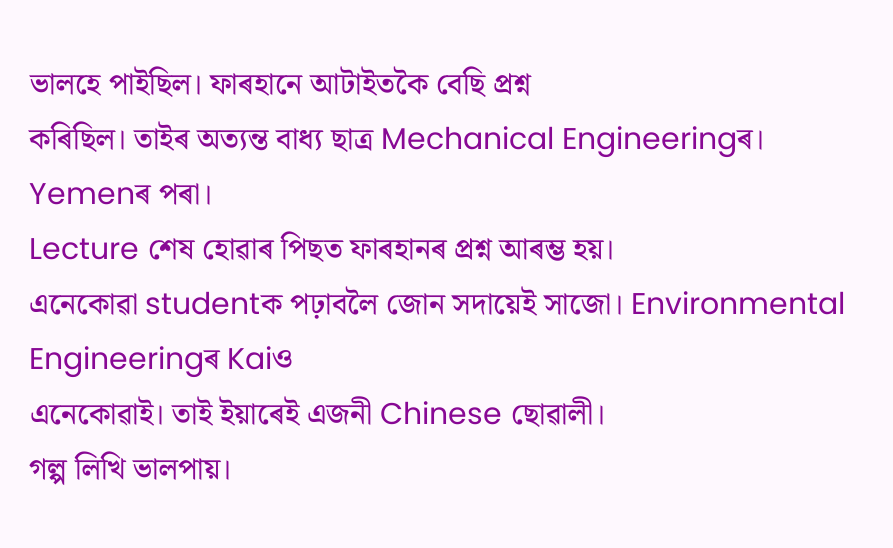ভালহে পাইছিল। ফাৰহানে আটাইতকৈ বেছি প্ৰশ্ন
কৰিছিল। তাইৰ অত্যন্ত বাধ্য ছাত্ৰ Mechanical Engineeringৰ। Yemenৰ পৰা।
Lecture শেষ হোৱাৰ পিছত ফাৰহানৰ প্ৰশ্ন আৰম্ভ হয়।
এনেকোৱা studentক পঢ়াবলৈ জোন সদায়েই সাজো। Environmental
Engineeringৰ Kaiও
এনেকোৱাই। তাই ইয়াৰেই এজনী Chinese ছোৱালী।
গল্প লিখি ভালপায়।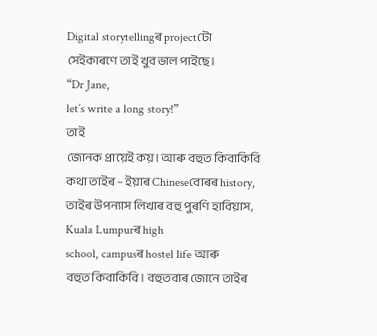Digital storytellingৰ projectটো
সেইকাৰণে তাই খুব ভাল পাইছে।
“Dr Jane,
let’s write a long story!”
তাই
জোনক প্ৰায়েই কয়। আৰু বহুত কিবাকিবি কথা তাইৰ – ইয়াৰ Chineseবোৰৰ history,
তাইৰ উপন্যাস লিখাৰ বহু পুৰণি হাবিয়াস, Kuala Lumpurৰ high
school, campusৰ hostel life আৰু
বহুত কিবাকিবি। বহুতবাৰ জোনে তাইৰ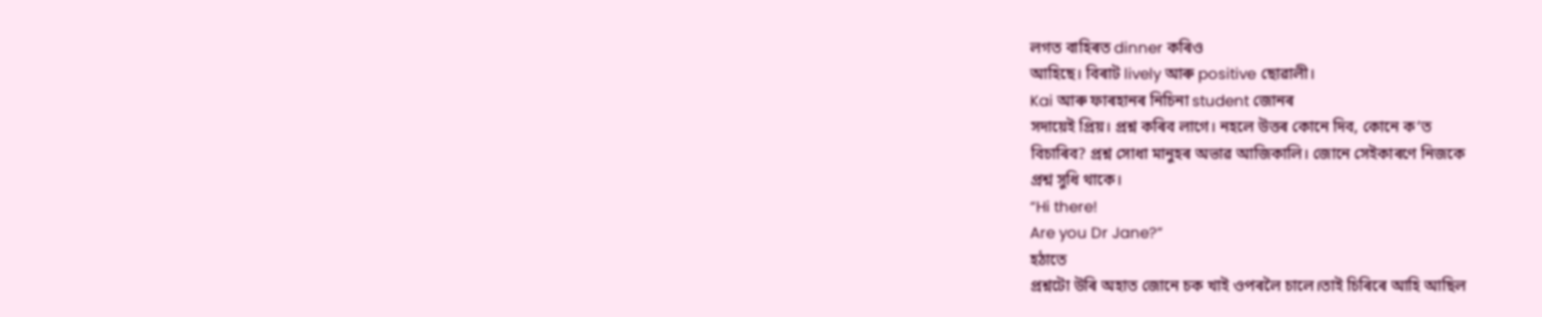লগত বাহিৰত dinner কৰিও
আহিছে। বিৰাট lively আৰু positive ছোৱালী।
Kai আৰু ফাৰহানৰ নিচিনা student জোনৰ
সদায়েই প্ৰিয়। প্ৰশ্ন কৰিব লাগে। নহলে উত্তৰ কোনে দিব, কোনে ক’ত
বিচাৰিব? প্ৰশ্ন সোধা মানুহৰ অভাৱ আজিকালি। জোনে সেইকাৰণে নিজকে
প্ৰশ্ন সুধি থাকে।
“Hi there!
Are you Dr Jane?”
হঠাতে
প্ৰশ্নটো উৰি অহাত জোনে চক খাই ওপৰলৈ চালে।তাই চিৰিৰে আহি আছিল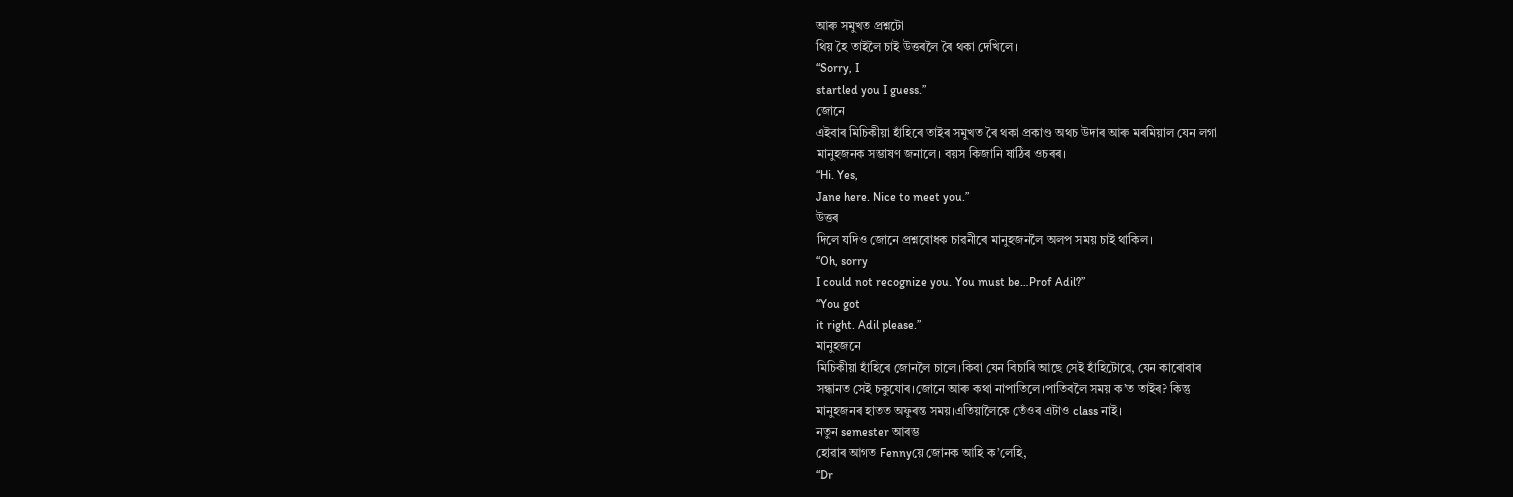আৰু সমুখত প্ৰশ্নটো
থিয় হৈ তাইলৈ চাই উত্তৰলৈ ৰৈ থকা দেখিলে।
“Sorry, I
startled you I guess.”
জোনে
এইবাৰ মিচিকীয়া হাঁহিৰে তাইৰ সমুখত ৰৈ থকা প্ৰকাণ্ড অথচ উদাৰ আৰু মৰমিয়াল যেন লগা
মানুহজনক সম্ভাষণ জনালে। বয়স কিজানি ষাঠিৰ ওচৰৰ।
“Hi. Yes,
Jane here. Nice to meet you.”
উত্তৰ
দিলে যদিও জোনে প্ৰশ্নবোধক চাৱনীৰে মানুহজনলৈ অলপ সময় চাই থাকিল।
“Oh, sorry
I could not recognize you. You must be…Prof Adil?”
“You got
it right. Adil please.”
মানুহজনে
মিচিকীয়া হাঁহিৰে জোনলৈ চালে।কিবা যেন বিচাৰি আছে সেই হাঁহিটোৱে, যেন কাৰোবাৰ
সন্ধানত সেই চকুযোৰ।জোনে আৰু কথা নাপাতিলে।পাতিবলৈ সময় ক’ত তাইৰ? কিন্তু
মানুহজনৰ হাতত অফুৰন্ত সময়।এতিয়ালৈকে তেঁওৰ এটাও class নাই।
নতুন semester আৰম্ভ
হোৱাৰ আগত Fennyয়ে জোনক আহি ক’লেহি,
“Dr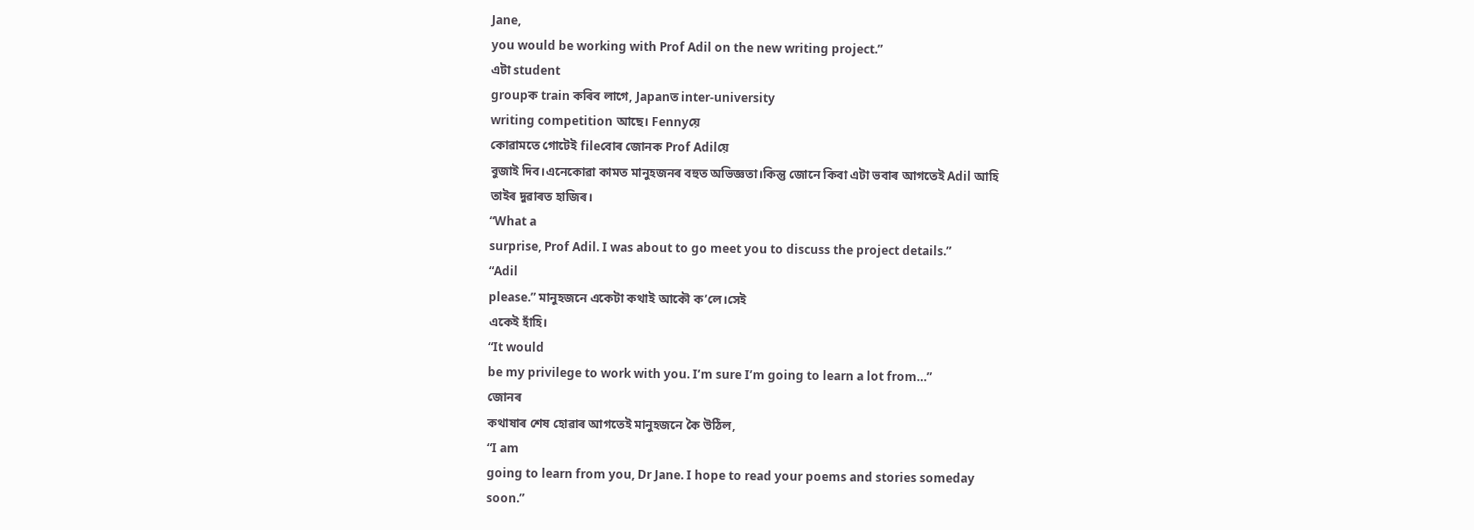Jane,
you would be working with Prof Adil on the new writing project.”
এটা student
groupক train কৰিব লাগে, Japanত inter-university
writing competition আছে। Fennyয়ে
কোৱামতে গোটেই fileবোৰ জোনক Prof Adilয়ে
বুজাই দিব।এনেকোৱা কামত মানুহজনৰ বহুত অভিজ্ঞতা।কিন্তু জোনে কিবা এটা ভবাৰ আগতেই Adil আহি
তাইৰ দুৱাৰত হাজিৰ।
“What a
surprise, Prof Adil. I was about to go meet you to discuss the project details.”
“Adil
please.” মানুহজনে একেটা কথাই আকৌ ক’লে।সেই
একেই হাঁহি।
“It would
be my privilege to work with you. I’m sure I’m going to learn a lot from…”
জোনৰ
কথাষাৰ শেষ হোৱাৰ আগতেই মানুহজনে কৈ উঠিল,
“I am
going to learn from you, Dr Jane. I hope to read your poems and stories someday
soon.”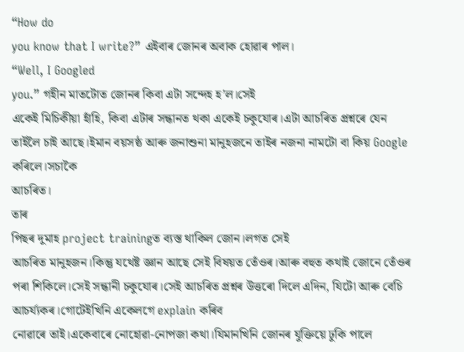“How do
you know that I write?” এইবাৰ জোনৰ অবাক হোৱাৰ পাল।
“Well, I Googled
you.” গহীন মাতটোত জোনৰ কিবা এটা সন্দেহ হ’ল।সেই
একেই মিচিকীয়া হাঁহি, কিবা এটাৰ সন্ধানত থকা একেই চকুযোৰ।এটা আচৰিত প্ৰশ্নৰে যেন
তাইলৈ চাই আছে।ইমান বয়সষ্ঠ আৰু জনাশুনা মানুহজনে তাইৰ নজনা নামটো বা কিয় Google কৰিলে।সচাকৈ
আচৰিত।
তাৰ
পিছৰ দুমাহ project trainingত ব্যস্ত থাকিল জোন।লগত সেই
আচৰিত মানুহজন।কিন্তু যথেষ্ট জ্ঞান আছে সেই বিষয়ত তেঁওৰ।আৰু বহুত কথাই জোনে তেঁওৰ
পৰা শিকিলে।সেই সন্ধানী চকুযোৰ।সেই আচৰিত প্ৰশ্নৰ উত্তৰো দিলে এদিন, যিটো আৰু বেচি
আচৰ্য্যকৰ।গোটেইখিনি একেলগে explain কৰিব
নোৱাৰে তাই।একেবাৰে নোহোৱা-নোপজা কথা।যিমানখিনি জোনৰ যুক্তিয়ে ঢুকি পালে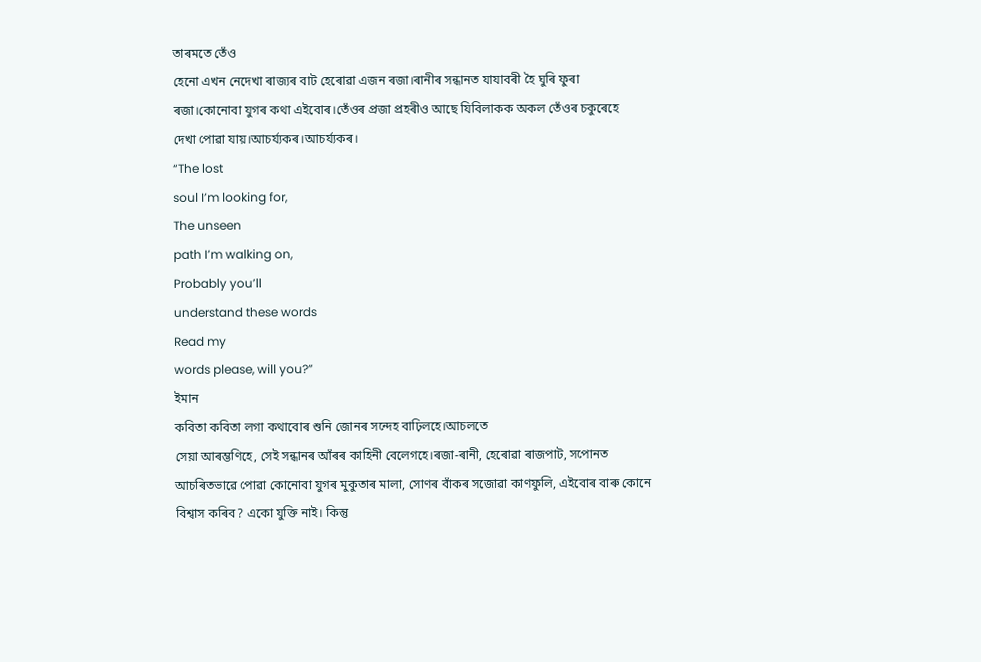তাৰমতে তেঁও
হেনো এখন নেদেখা ৰাজ্যৰ বাট হেৰোৱা এজন ৰজা।ৰানীৰ সন্ধানত যাযাবৰী হৈ ঘুৰি ফুৰা
ৰজা।কোনোবা যুগৰ কথা এইবোৰ।তেঁওৰ প্ৰজা প্ৰহৰীও আছে যিবিলাকক অকল তেঁওৰ চকুৰেহে
দেখা পোৱা যায়।আচৰ্য্যকৰ।আচৰ্য্যকৰ।
“The lost
soul I’m looking for,
The unseen
path I’m walking on,
Probably you’ll
understand these words
Read my
words please, will you?”
ইমান
কবিতা কবিতা লগা কথাবোৰ শুনি জোনৰ সন্দেহ বাঢ়িলহে।আচলতে
সেয়া আৰম্ভণিহে, সেই সন্ধানৰ আঁৰৰ কাহিনী বেলেগহে।ৰজা-ৰানী, হেৰোৱা ৰাজপাট, সপোনত
আচৰিতভাৱে পোৱা কোনোবা যুগৰ মুকুতাৰ মালা, সোণৰ বাঁকৰ সজোৱা কাণফুলি, এইবোৰ বাৰু কোনে
বিশ্বাস কৰিব? একো যুক্তি নাই। কিন্তু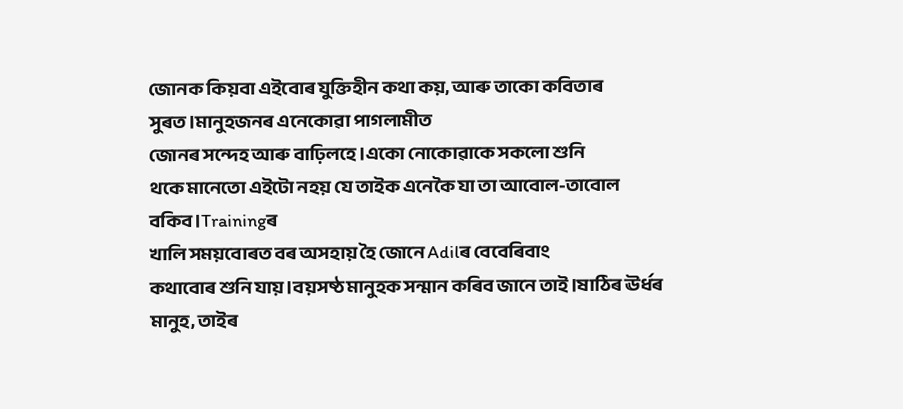জোনক কিয়বা এইবোৰ যুক্তিহীন কথা কয়, আৰু তাকো কবিতাৰ সুৰত।মানুহজনৰ এনেকোৱা পাগলামীত
জোনৰ সন্দেহ আৰু বাঢ়িলহে।একো নোকোৱাকে সকলো শুনি
থকে মানেতো এইটো নহয় যে তাইক এনেকৈ যা তা আবোল-তাবোল বকিব।Trainingৰ
খালি সময়বোৰত বৰ অসহায় হৈ জোনে Adilৰ বেবেৰিবাং
কথাবোৰ শুনি যায়।বয়সষ্ঠ মানুহক সন্মান কৰিব জানে তাই।ষাঠিৰ ঊৰ্ধৰ মানুহ, তাইৰ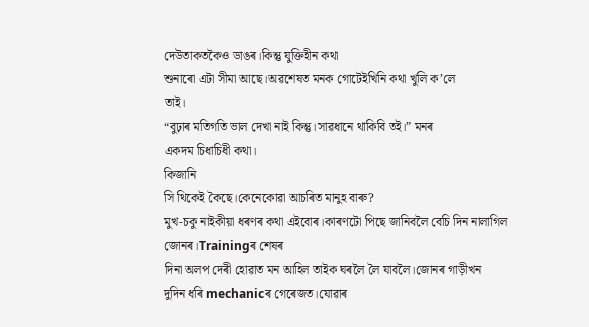দেউতাকতকৈও ডাঙৰ।কিন্তু যুক্তিহীন কথা
শুনাৰো এটা সীমা আছে।অৱশেষত মনক গোটেইখিনি কথা খুলি ক’লে
তাই।
“বুঢ়াৰ মতিগতি ভাল দেখা নাই কিন্তু।সাৱধানে থাকিবি তই।” মনৰ
একদম চিধাচিধী কথা।
কিজানি
সি থিকেই কৈছে।কেনেকোৱা আচৰিত মানুহ বাৰু?
মুখ-চকু নাইকীয়া ধৰণৰ কথা এইবোৰ।কাৰণটো পিছে জানিবলৈ বেচি দিন নালাগিল জোনৰ।Trainingৰ শেষৰ
দিনা অলপ দেৰী হোৱাত মন আহিল তাইক ঘৰলৈ লৈ যাবলৈ।জোনৰ গাড়ীখন
দুদিন ধৰি mechanicৰ গেৰেজত।যোৱাৰ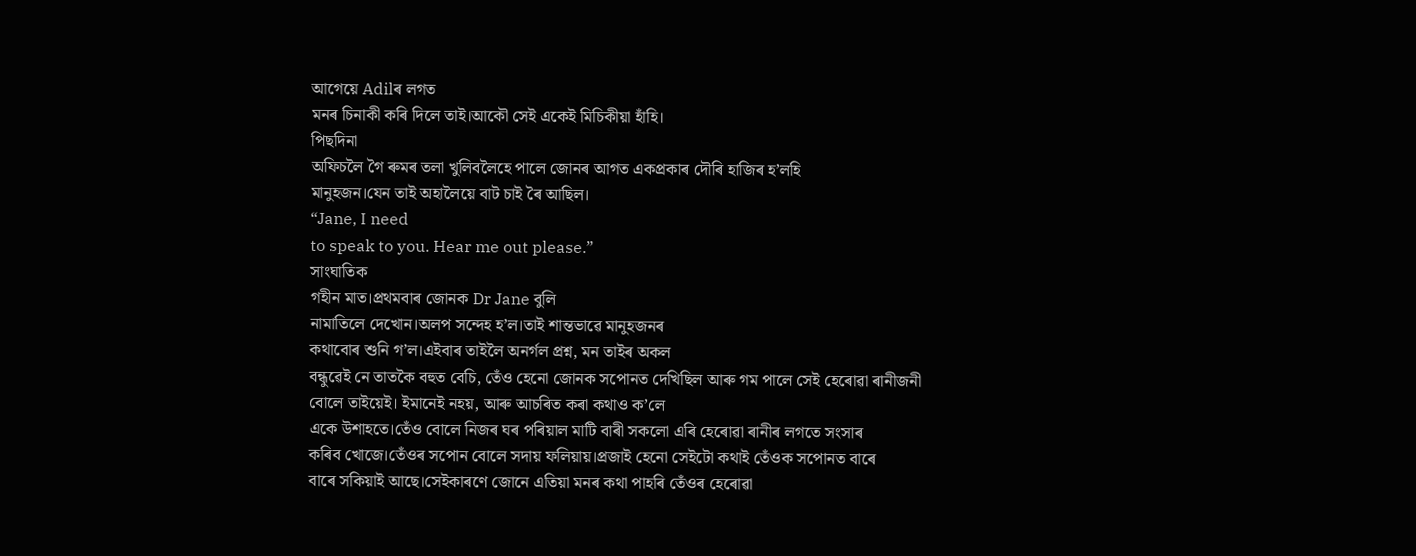আগেয়ে Adilৰ লগত
মনৰ চিনাকী কৰি দিলে তাই।আকৌ সেই একেই মিচিকীয়া হাঁহি।
পিছদিনা
অফিচলৈ গৈ ৰুমৰ তলা খুলিবলৈহে পালে জোনৰ আগত একপ্ৰকাৰ দৌৰি হাজিৰ হ’লহি
মানুহজন।যেন তাই অহালৈয়ে বাট চাই ৰৈ আছিল।
“Jane, I need
to speak to you. Hear me out please.”
সাংঘাতিক
গহীন মাত।প্ৰথমবাৰ জোনক Dr Jane বুলি
নামাতিলে দেখোন।অলপ সন্দেহ হ’ল।তাই শান্তভাৱে মানুহজনৰ
কথাবোৰ শুনি গ’ল।এইবাৰ তাইলৈ অনৰ্গল প্ৰশ্ন, মন তাইৰ অকল
বন্ধুৱেই নে তাতকৈ বহুত বেচি, তেঁও হেনো জোনক সপোনত দেখিছিল আৰু গম পালে সেই হেৰোৱা ৰানীজনী
বোলে তাইয়েই। ইমানেই নহয়, আৰু আচৰিত কৰা কথাও ক’লে
একে উশাহতে।তেঁও বোলে নিজৰ ঘৰ পৰিয়াল মাটি বাৰী সকলো এৰি হেৰোৱা ৰানীৰ লগতে সংসাৰ
কৰিব খোজে।তেঁওৰ সপোন বোলে সদায় ফলিয়ায়।প্ৰজাই হেনো সেইটো কথাই তেঁওক সপোনত বাৰে
বাৰে সকিয়াই আছে।সেইকাৰণে জোনে এতিয়া মনৰ কথা পাহৰি তেঁওৰ হেৰোৱা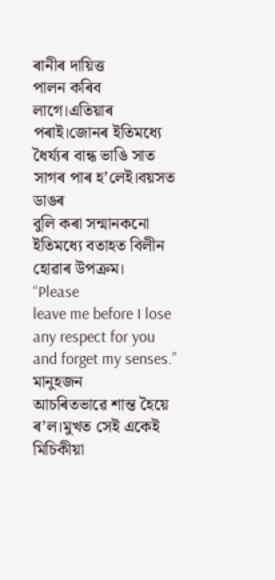ৰানীৰ দায়িত্ত
পালন কৰিব লাগে।এতিয়াৰ পৰাই।জোনৰ ইতিমধ্যে ধৈৰ্য্যৰ বান্ধ ভাঙি সাত
সাগৰ পাৰ হ’লেই।বয়সত ডাঙৰ
বুলি কৰা সন্মানকনো ইতিমধ্যে বতাহত বিলীন হোৱাৰ উপক্ৰম।
“Please
leave me before I lose any respect for you and forget my senses.”
মানুহজন
আচৰিতভাৱে শান্ত হৈয়ে ৰ’ল।মুখত সেই একেই মিচিকীয়া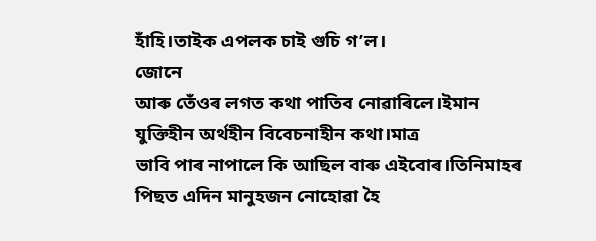হাঁহি।তাইক এপলক চাই গুচি গ’ল।
জোনে
আৰু তেঁওৰ লগত কথা পাতিব নোৱাৰিলে।ইমান যুক্তিহীন অৰ্থহীন বিবেচনাহীন কথা।মাত্ৰ
ভাবি পাৰ নাপালে কি আছিল বাৰু এইবোৰ।তিনিমাহৰ পিছত এদিন মানুহজন নোহোৱা হৈ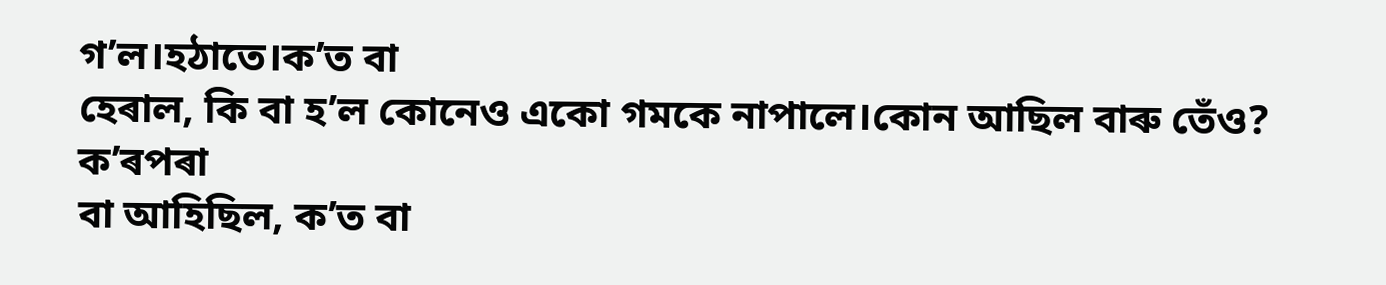গ’ল।হঠাতে।ক’ত বা
হেৰাল, কি বা হ’ল কোনেও একো গমকে নাপালে।কোন আছিল বাৰু তেঁও? ক’ৰপৰা
বা আহিছিল, ক’ত বা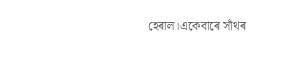হেৰাল।একেবাৰে সাঁথৰ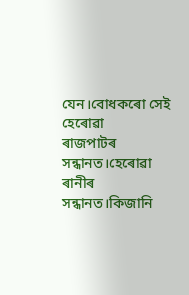যেন।বোধকৰো সেই হেৰোৱা
ৰাজপাটৰ সন্ধানত।হেৰোৱা ৰানীৰ সন্ধানত।কিজানি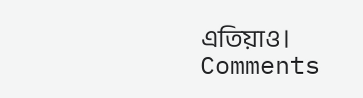এতিয়াও।
Comments